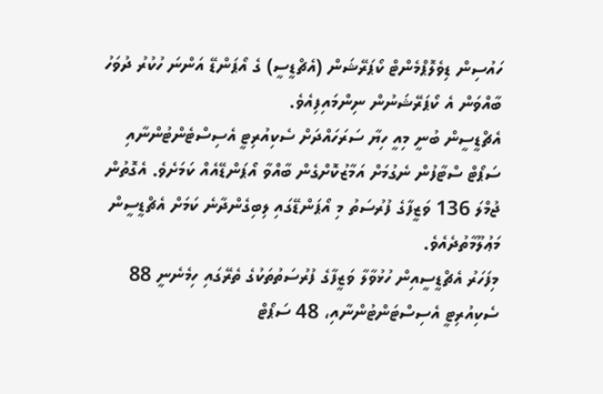ހައުސިން ޑިވެލޮޕްމެންޓް ކޯޕަރޭޝަން (އެޗްޑީސީ) ގެ އޯޕަންޑޭ އަންނަ ހުކުރު ދުވަހު ބާއްވަން އެ ކޯޕަރޭޝަނުން ނިންމައިފިއެވެ.
އެޗްޑީސީން ބުނީ މިއީ ހިޔާ ސަރަހައްދަށް ސެކިއުރިޓީ އެސިސްޓެންޓުންނާއި ސަޕޯޓް ސްޓާފުން ނެގުމަށް އަމާޒުކޮށްގެން ބާއްވާ އޯޕަންޑޭއެއް ކަމަށެވެ. އެގޮތުން ޖުމްލަ 136 ވަޒީފާގެ ފުރުސަތު މި އޯޕަންޑޭގައި ލިބިގެންދާނެ ކަމަށް އެޗްޑީސީން މަޢުލޫމާތުދެއެވެ.
މިފަހަރު އެޗްޑީސީއިން ހުޅުވާލާ ވަޒީފާގެ ފުރުސަތުތަކުގެ ތެރޭގައި ހިމެނެނީ 88 ސެކިއުރިޓީ އެސިސްޓަންޓުންނާއި، 48 ސަޕޯޓް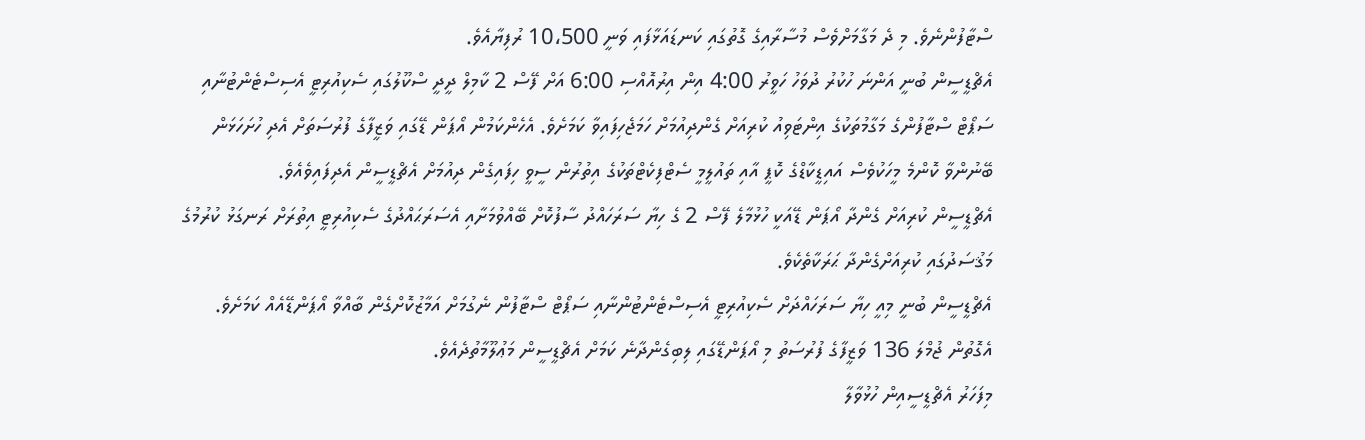ސްޓާފުންނެވެ. މި ދެ މަގާމަށްވެސް މުސާރާއިގެ ގޮތުގައި ކަނޑައަޅާފައި ވަނީ 10،500 ރުފިޔާއެވެ.
އެޗްޑީސީން ބުނީ އަންނަ ހުކުރު ދުވަހު ހަވީރު 4:00 އިން އިރުއޮއްސި 6:00 އަށް ފޭސް 2 ކާމިލް ދީދީ ސްކޫލުގައި ސެކިއުރިޓީ އެސިސްޓެންޓުނާއި ސަޕޯޓް ސްޓާފުންގެ މަގާމުތަކުގެ އިންޓަވިއު ކުރިއަށް ގެންދިއުމަށް ހަމަޖެހިފައިވާ ކަމަށެވެ. އެހެންކަމުން އޯޕަން ޑޭގައި ވަޒީފާގެ ފުރުސަތަށް އެދި ހުށަހަޅަން ބޭނުންވާ ކޮންމެ މީހަކުވެސް އައިޑީކާޑްގެ ކޮޕީ އާއި ތައުލީމީ ސެޓްފިކެޓްތަކުގެ އިތުރުން ސީވީ ހިފައިގެން ދިއުމަށް އެޗްޑީސީން އެދިފައިވެއެވެ.
އެޗްޑީސީން ކުރިއަށް ގެންދާ އޯޕަން ޑޭއަކީ ހުޅުމާލެ ފޭސް 2 ގެ ހިޔާ ސަރަހައްދު ސާފުކޮށް ބޭއްވުމަށާއި އެސަރަޙައްދުގެ ސެކިއުރިޓީ އިތުރަށް ރަނގަޅު ކުރުމުގެ މަޤުސަދުގައި ކުރިއަށްގެންދާ ޙަރަކާތެކެވެ.
އެޗްޑީސީން ބުނީ މިއީ ހިޔާ ސަރަހައްދަށް ސެކިއުރިޓީ އެސިސްޓެންޓުންނާއި ސަޕޯޓް ސްޓާފުން ނެގުމަށް އަމާޒުކޮށްގެން ބާއްވާ އޯޕަންޑޭއެއް ކަމަށެވެ. އެގޮތުން ޖުމްލަ 136 ވަޒީފާގެ ފުރުސަތު މި އޯޕަންޑޭގައި ލިބިގެންދާނެ ކަމަށް އެޗްޑީސީން މަޢުލޫމާތުދެއެވެ.
މިފަހަރު އެޗްޑީސީއިން ހުޅުވާލާ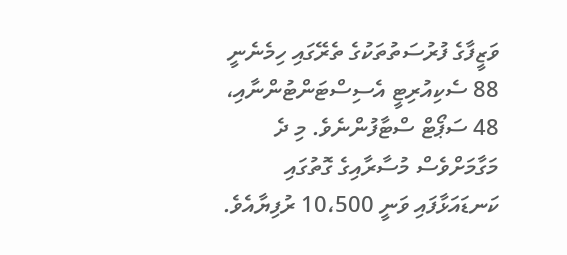ވަޒީފާގެ ފުރުސަތުތަކުގެ ތެރޭގައި ހިމެނެނީ 88 ސެކިއުރިޓީ އެސިސްޓަންޓުންނާއި، 48 ސަޕޯޓް ސްޓާފުންނެވެ. މި ދެ މަގާމަށްވެސް މުސާރާއިގެ ގޮތުގައި ކަނޑައަޅާފައި ވަނީ 10،500 ރުފިޔާއެވެ.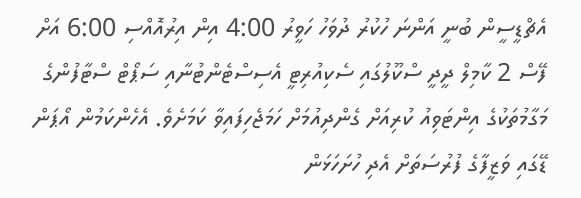އެޗްޑީސީން ބުނީ އަންނަ ހުކުރު ދުވަހު ހަވީރު 4:00 އިން އިރުއޮއްސި 6:00 އަށް ފޭސް 2 ކާމިލް ދީދީ ސްކޫލުގައި ސެކިއުރިޓީ އެސިސްޓެންޓުނާއި ސަޕޯޓް ސްޓާފުންގެ މަގާމުތަކުގެ އިންޓަވިއު ކުރިއަށް ގެންދިއުމަށް ހަމަޖެހިފައިވާ ކަމަށެވެ. އެހެންކަމުން އޯޕަން ޑޭގައި ވަޒީފާގެ ފުރުސަތަށް އެދި ހުށަހަޅަން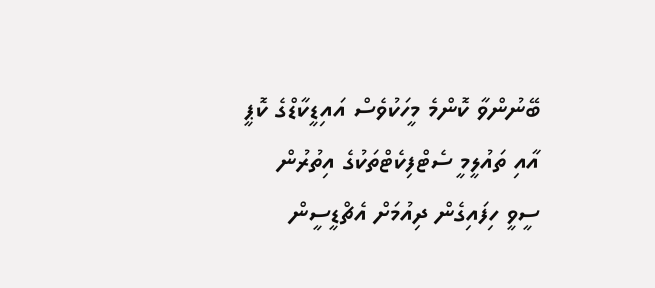ބޭނުންވާ ކޮންމެ މީހަކުވެސް އައިޑީކާޑްގެ ކޮޕީ އާއި ތައުލީމީ ސެޓްފިކެޓްތަކުގެ އިތުރުން ސީވީ ހިފައިގެން ދިއުމަށް އެޗްޑީސީން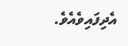އެދިފައިވެއެވެ.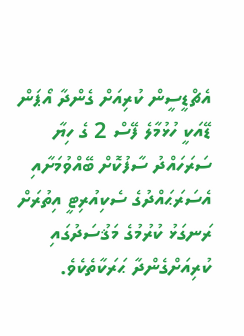އެޗްޑީސީން ކުރިއަށް ގެންދާ އޯޕަން ޑޭއަކީ ހުޅުމާލެ ފޭސް 2 ގެ ހިޔާ ސަރަހައްދު ސާފުކޮށް ބޭއްވުމަށާއި އެސަރަޙައްދުގެ ސެކިއުރިޓީ އިތުރަށް ރަނގަޅު ކުރުމުގެ މަޤުސަދުގައި ކުރިއަށްގެންދާ ޙަރަކާތެކެވެ.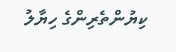ކިޔުންތެރިންގެ ހިޔާލު